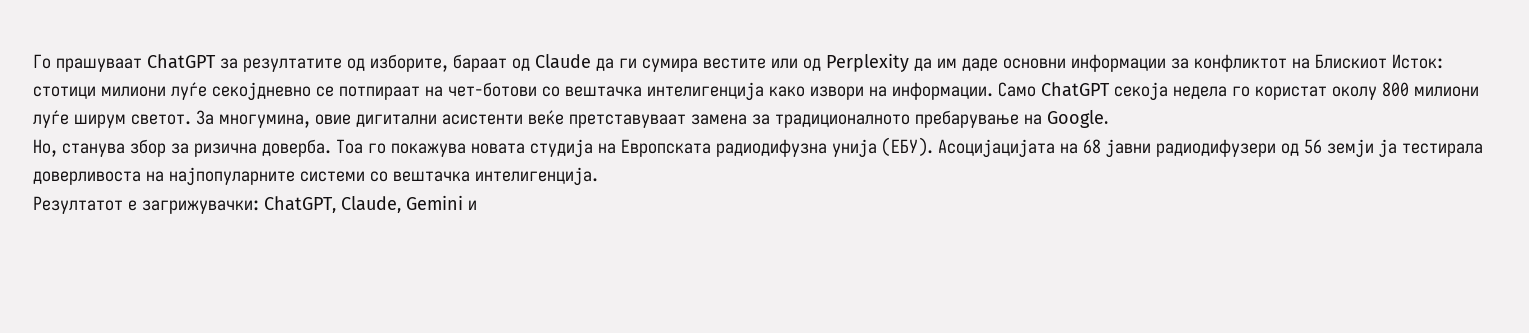Го прашуваат ChatGPT за резултатите од изборите, бараат од Claude да ги сумира вестите или од Perplexity да им даде основни информации за конфликтот на Блискиот Исток: стотици милиони луѓе секојдневно се потпираат на чет-ботови со вештачка интелигенција како извори на информации. Само ChatGPT секоја недела го користат околу 800 милиони луѓе ширум светот. За многумина, овие дигитални асистенти веќе претставуваат замена за традиционалното пребарување на Google.
Но, станува збор за ризична доверба. Тоа го покажува новата студија на Европската радиодифузна унија (ЕБУ). Асоцијацијата на 68 јавни радиодифузери од 56 земји ја тестирала доверливоста на најпопуларните системи со вештачка интелигенција.
Резултатот е загрижувачки: ChatGPT, Claude, Gemini и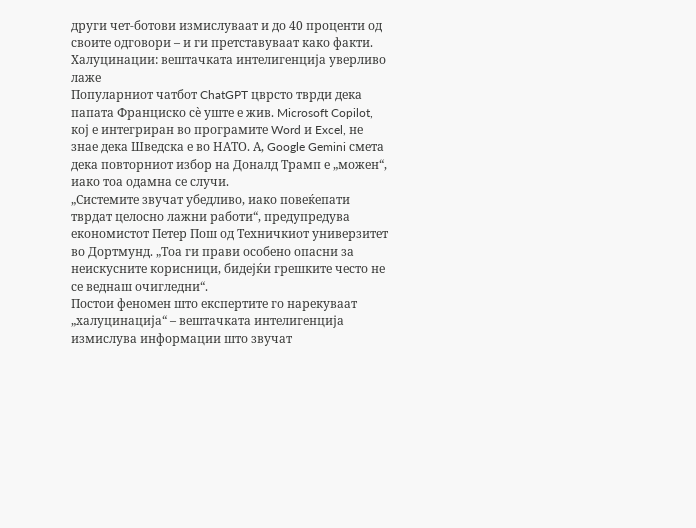други чет-ботови измислуваат и до 40 проценти од своите одговори – и ги претставуваат како факти.
Халуцинации: вештачката интелигенција уверливо лаже
Популарниот чатбот ChatGPT цврсто тврди дека папата Франциско сè уште е жив. Microsoft Copilot, кој е интегриран во програмите Word и Excel, не знае дека Шведска е во НАТО. А, Google Gemini смета дека повторниот избор на Доналд Трамп е „можен“, иако тоа одамна се случи.
„Системите звучат убедливо, иако повеќепати тврдат целосно лажни работи“, предупредува економистот Петер Пош од Техничкиот универзитет во Дортмунд. „Тоа ги прави особено опасни за неискусните корисници, бидејќи грешките често не се веднаш очигледни“.
Постои феномен што експертите го нарекуваат „халуцинација“ – вештачката интелигенција измислува информации што звучат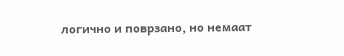логично и поврзано, но немаат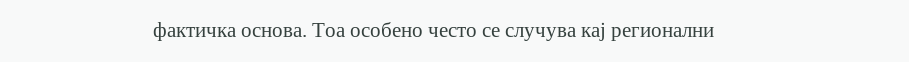фактичка основа. Тоа особено често се случува кај регионални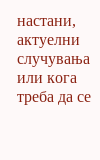настани, актуелни случувања или кога треба да се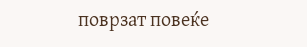поврзат повеќе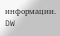информации.
DW